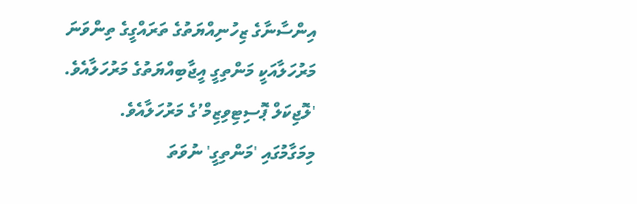އިންސާނާގެ ޒިހުނިއްޔަތުގެ ތަރައްގީގެ ތިންވަނަ މަރުހަލާއަކީ މަންތިގީ އީޖާބިއްޔަތުގެ މަރުހަލާއެވެ. 'ލޮޖިކަލް ޕޮސިޓިވިޒިމް’ގެ މަރުހަލާއެވެ. މިމަގާމުގައި 'މަންތިގީ' ނުވަތަ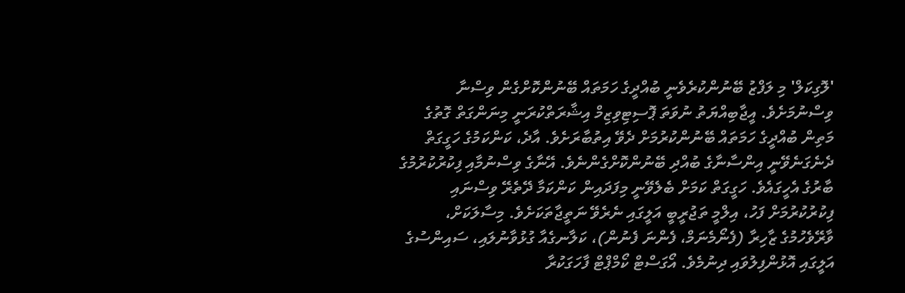'ލޮގިކަލް' މި ލަފްޒު ބޭނުންކުރެވެނީ ބުއްދީގެ ހަމަތައް ބޭނުންކޮށްގެން ވިސްނާ ވިސްނުމަށެވެ. އީޖާބިއްޔަތު ނުވަތަ ޕޮސިޓިވިޒިމް އިޝާރަތްކުރަނީ މިނަންގަތް ގޮތުގެ މަތިން ބުއްދީގެ ހަމަތައް ބޭނުންކުރުމަށް ދެވޭ އިތުބާރަށެވެ. އާދެ، ކަންކަމުގެ ހަގީގަތް ދެނެގަނެވޭނީ އިންސާނާގެ ބުއްދި ބޭނުންކޮށްގެންނެވެ. އޭނާގެ ވިސްނުމާއި ފިކުރުކުރުމުގެ ބާރުގެ އެހީގައެވެ. ހަގީގަތް ކަމަށް ބެލެވޭނީ މިފަދައިން ކަންކަމާ ދޭތެރޭ ވިސްނައި ފިކުރުކުރުމަށް ފަހު، އިލްމީ ތަޖުރީބީ އަލީގައި ނެރެވޭ ނަތީޖާތަކަށެވެ. މިސާލަކަށް، ވާރޭވެހުމުގެ ޒާހިރާ (ފެނޯމެނަމް، ފެންނަ ފެނުން)، ކަލާނގެއާ ގުޅުވާނުލައި، ސައިންސުގެ އަލީގައި އޮޅުންފިލުވައި ދިނުމެވެ. އޯގަސްޓް ކޯމްޕްޓް ފާހަގަކުރާ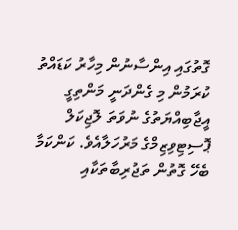ގޮތުގައި އިންސާނުން މިހާރު ކަޑައްތު ކުރަމުން މި ގެންދަނީ މަންތިގީ އީޖާބިއްޔަތުގެ ނުވަތަ ލޮޖިކަލް ޕޮސިޓިވިޒިމްގެ މަރުހަލާއެވެ. ކަންކަމާ ބެހޭ ގޮތުން ތަޖުރިބާތަކާއި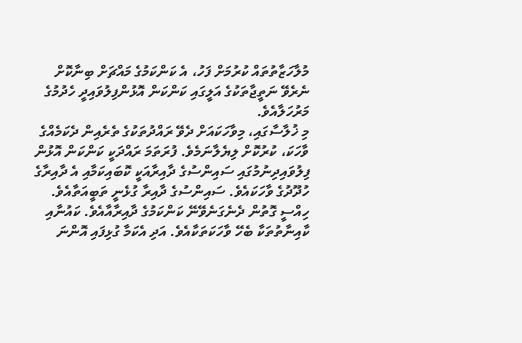މުލާހަޒާތުތައް ކުރުމަށް ފަހު، އެ ކަންކަމުގެ މައްޗަށް ބިނާކޮށް ނެރެވޭ ނަތީޖާތަކުގެ އަލީގައި ކަންކަން އޮޅުންފިލުވައިދީ ހެދުމުގެ މަރުހަލާއެވެ.
މި ޚުލާސާގައި، މިވާހަކައަށް ދެވޭ ރައްދުތަކުގެ ތެރެއިން ދެކަމެއްގެ ވާހަކަ، ކުރުކޮށް ލިޔެލާނަމެވެ. ފުރަތަމަ ރައްދަކީ ކަންކަން އޮޅުން ފިލުވައިދިނުމުގައި ސައިންސުގެ ދާއިރާއަކީ ކޮބައިކަމާއި އެ ދާއިރާގެ ހުދޫދުގެ ވާހަކައެވެ. ސައިންސުގެ ދާއިރާ ގުޅެނީ ތަބީއަތާއެވެ. ހިއްސީ ގޮތުން ދެނެގަނެވޭނޭ ކަންކަމުގެ ދާއިރާއާއެވެ. ކައުނާއި ކާއިނާތުތަކާ ބެހޭ ވާހަކަތަކާއެވެ. އަދި އެކަމާ ގުޅިފައި އޮންނަ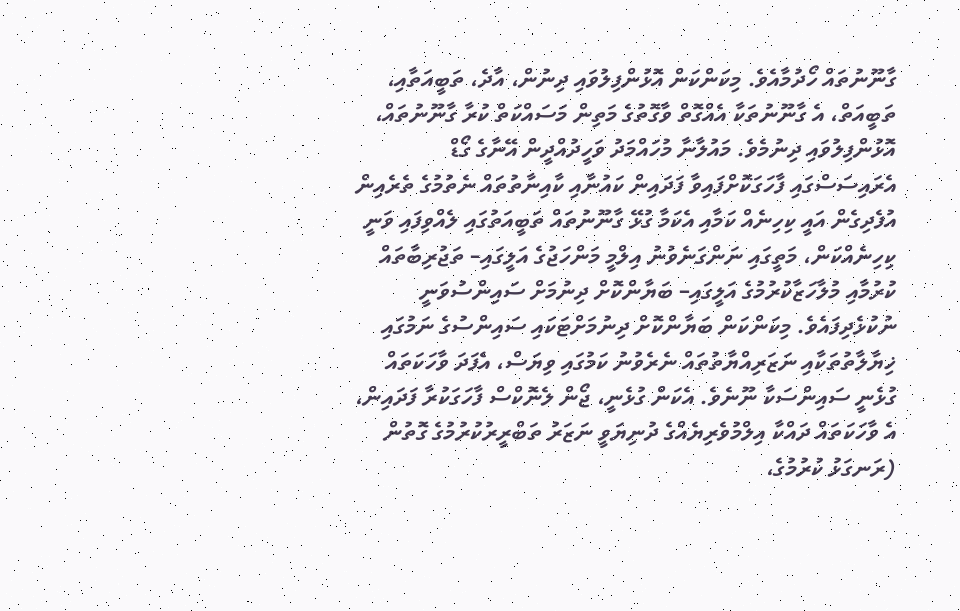ގާނޫނުތައް ހޯދުމާއެވެ. މިކަންކަން އޮޅުންފިލުވައި ދިނުން، އާދެ، ތަބީއަތާއި، ތަބީއަތް، އެ ގާނޫނުތަކާ އެއްގޮތް ވާގޮތުގެ މަތިން މަސައްކަތް ކުރާ ގާނޫނުތައް، އޮޅުންފިލުވައި ދިނުމެވެ. މައުލާނާ މުހައްމަދު ވަހީދުއްދީން އޭނާގެ ގޯޑް އެރައިސަސްގައި ފާހަގަކޮށްފައިވާ ފަދައިން ކައުނާއި ކާއިނާތުތައް ނެތުމުގެ ތެރެއިން އުފެދިގެން އައީ ކިހިނެއް ކަމާއި އެކަމާ ގުޅޭ ގާނޫނުތައް ތަބީއަތުގައި ލެއްވިފައި ވަނީ ކިހިނެއްކަން، މަތީގައި ނަންގަނެވުނު އިލްމީ މަންހަޖުގެ އަލީގައި– ތަޖުރިބާތައް ކުރުމާއި މުލާހަޒާކުރުމުގެ އަލީގައި– ބަޔާންކޮށް ދިނުމަށް ސައިންސުވަނީ ނުކުޅެދިފައެވެ. މިކަންކަން ބަޔާންކޮށް ދިނުމަށްޓަކައި ސައިންސުގެ ނަމުގައި ޚިޔާލާތުތަކާއި ނަޒަރިއްޔާތުތައް ނެރެވުނު ކަމުގައި ވިޔަސް، އެފަދަ ވާހަކަތައް ގުޅެނީ ސައިންސަކާ ނޫނެވެ. އެކަން ގުޅެނީ، ޖޯން ލެނޮކްސް ފާހަގަކުރާ ފަދައިން، އެ ވާހަކަތައް ދައްކާ އިލްމުވެރިޔެއްގެ ދުނިޔަވީ ނަޒަރު ތަބްރީރުކުރުމުގެ ގޮތުން (ރަނގަޅު ކުރުމުގެ،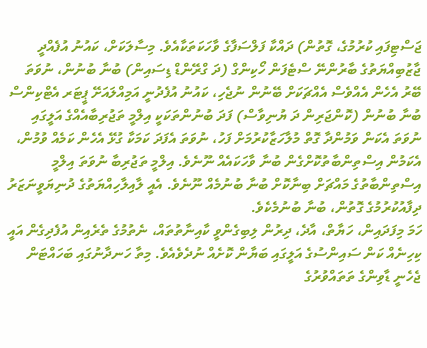ޖަސްޓިފައި ކުރުމުގެ، ގޮތުން) ދައްކާ ފަލްސަފާގެ ވާހަކަތަކާއެވެ. މިސާލަކަށް، ކައުނު އުފެއްދީ ޖާޒުބިއްޔަތުގެ ބާރުންނޭ ސްޓެފަން ހޯކިންގް (ދަ ގްރޭންޑް ޑިސައިން) ބުނާ ބުނުން، ނުވަތަ ބޭރު އެހެން އެއްވެސް އެއްޗަކަށް ބޭނުން ނުޖެހި، ކައުނު އުފެދުނީ އަމިއްލައަށޭ ޕީޓަރ އެޓްކިންސް ބުނާ ބުނުން (ކޮންޖަރިން ދަ ޔުނިވާސް) ފަދަ ބުނުންތަކަކީ އިލްމީ ތަޖުރިބާއެއްގެ އަލީގައި ނުވަތަ އެކަން ވަމުންދާ ގޮތް މުލާހަޒާކުރުމަށް ފަހު، ނުވަތަ އެފަދަ ކަމަކާ ގުޅޭ އެހެން ކަމެއް ވުމުން، އެކަމުން އިސްތިންބާތުކޮށްގެން ބުނާ ވާހަކައެއް ނޫނެވެ. އިލްމީ ތަޖުރިބާ ނުވަތަ އިލްމީ އިސްތިންބާތުގެ މައްޗަށް ބިނާކޮށް ބުނާ ބުނުމެއް ނޫނެވެ. އެއީ ލާއިލާހިއްޔަތުގެ ދުނިޔަވީނަޒަރު ދިފާއުކުރުމުގެ ގޮތުން، ބުނާ ބުނުމެކެވެ.
ހަމަ މިފަދައިން، ހަޔާތް، އާދެ، ދިރުން ލިބިގެންވީ ކާއިނާތުތައް، ނެތުމުގެ ތެރެއިން އުފެދިގެން އައީ ކިހިނެއް ކަން ސައިންސުގެ އަލީގައި ބަޔާން ކޮށެއް ނުދެވެއެވެ. މިތާ ހަނދާނުގައި ބަހައްޓަން ޖެހެނީ ޑާވިންގެ ތަތައްވުރުގެ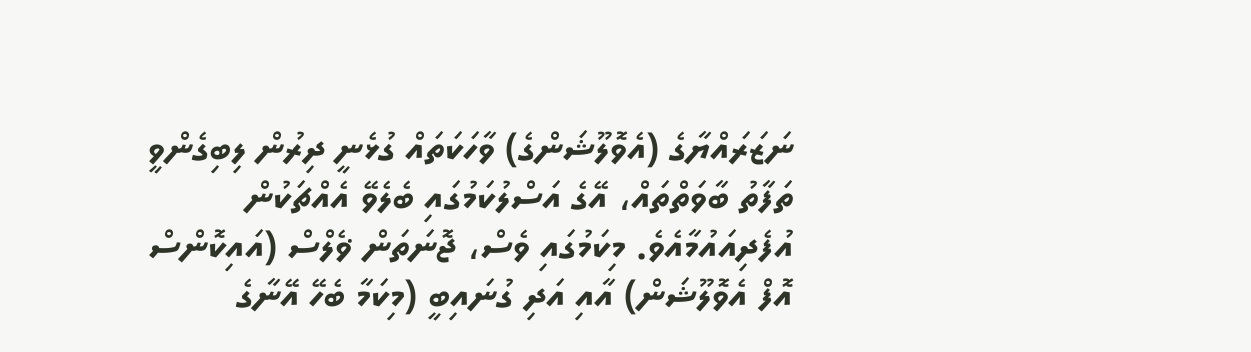ނަޒަރައްޔާގެ (އެވޮލޫޝަންގެ) ވާހަކަތައް ގުޅެނީ ދިރުން ލިބިގެންވީ ތަފާތު ބާވަތްތައް، އޭގެ އަސްލުކަމުގައި ބެލެވޭ އެއްޗަކުން އުފެދިއައުމާއެވެ. މިކަމުގައި ވެސް، ޖޮނަތަން ޥެލްސް (އައިކޮންސް އޮފް އެވޮލޫޝަން) އާއި އަދި ގުނައިބީ (މިކަމާ ބެހޭ އޭނާގެ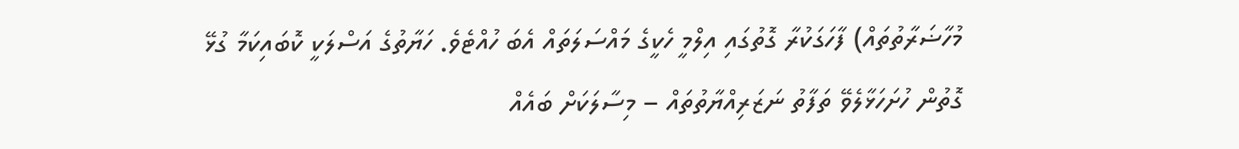މުހާޟަރާތުތައް) ފާހަގަކުރާ ގޮތުގައި އިލްމީ ހެކީގެ މައްސަލަތައް އެބަ ހުއްޓެވެ. ހަޔާތުގެ އަސްލަކީ ކޮބައިކަމާ ގުޅޭ ގޮތުން ހުށަހަޅާލެވޭ ތަފާތު ނަޒަރިއްޔާތުތައް – މިސާލަކަށް ބައެއް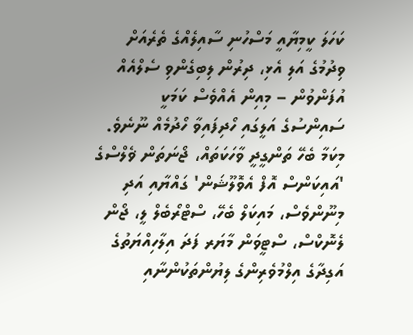ކަހަލަ ކީމިޔާއީ މަސްހުނި ސާއިލެއްގެ ތެރެއަށް ވިދުމުގެ އަލި އެޅި، ދިރުން ލިބިގެންވި ސެލްއެއް އުފަންވުން – މިއިން އެއްވެސް ކަމަކީ ސައިންސުގެ އަލީގައި ހޯދިފައިވާ ހޯދުމެއް ނޫނެވެ. މިކަމާ ބެހޭ ތަންގީދީ ވާހަކަތައް، ޖޯނަތަން ޥެލްސްގެ 'އައިކަންސް އޮފް އެވޮލޫޝަން' ގައްޔާއި އަދި މިނޫންވެސް، މައިކަލް ބެހޭ، ސްޓްރޯބެލް ލީ، ޖޯން ލެނޮކްސް، ސްޓީވަން މާޔަރ ފަދަ އިލާހިއްޔަތުގެ އަގިދާގެ އިލްމުވެރިންގެ ލިޔުންތަކުންނާއި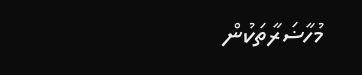މުހާޟަރާތަކުން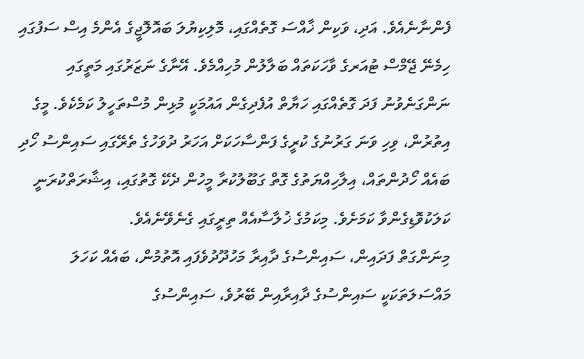ފެންނާނެއެވެ. އަދި، ވަކިން ޚާއްސަ ގޮތެއްގައި، މޮލިކިޔުލަ ބައޮލޮޖީގެ އެންމެ އިސް ސަފުގައި ހިމެނޭ ޖޭމްސް ޓުއަރގެ ވާހަކަތައް ބަލާލުން މުހިއްމެވެ. އޭނާގެ ނަޒަރުގައި މަތީގައި ނަންގަނެވުނު ފަދަ ގޮތެއްގައި ހަޔާތް އުފެދިގެން އައުމަކީ މުޅިން މުސްތަހީލު ކަމެކެވެ. މީގެ އިތުރުން، ވިހި ވަނަ ގަރުނުގެ ކުރީގެ ފަންސާހަކަށް އަހަރު ދުވަހުގެ ތެރޭގައި ސައިންސު ހޯދި ބައެއް ހޯދުންތައް، އިލާހިއްޔަތުގެ ގޮތް ގަބޫލުކުރާ މީހުން ދެކޭ ގޮތުގައި، އިޝާރަތްކުރަނީ ކަލަކުވޮޑިގެންވާ ކަމަށެވެ. މިކަމުގެ ޚުލާސާއެއް ތިރީގައި ގެނެވޭނެއެވެ.
މިނަންގަތް ފަދައިން، ސައިންސުގެ ދާއިރާ މަހުދޫދުވެފައި އޮތުމުން، ބައެއް ކަހަލަ މައްސަލަތަކަކީ ސައިންސުގެ ދާއިރާއިން ބޭރުވެ، ސައިންސުގެ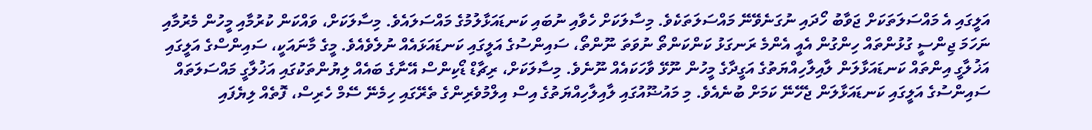އަލީގައި އެ މައްސަލަތަކަށް ޖަވާބު ހޯދައި ނުގަނެވޭނޭ މައްސަލަތަކެވެ. މިސާލަކަށް ހެވާއި ނުބައި ކަނޑައަޅާލުމުގެ މައްސަލައެވެ. މިސާލަކަށް، ވައްކަން ކުރުމާއި މީހުން މެރުމާއި ނަހަމަ ޖިންސީ ގުޅުންތައް ހިންގުން އެއީ އެންމެ ރަނގަޅު ކަންކަންތޯ ނުވަތަ ނޫންތޯ، ސައިންސުގެ އަލީގައި ކަނޑައަޅައެއް ނުލެވެއެވެ. މީގެ މާނައަކީ، ސައިންސްގެ އަލީގައި އަޚުލާގީ އިންތައް ކަނޑައަޅާލަން ލާއިލާހިއްޔަތުގެ އަގީދާގެ މީހުން ނޫޅޭ ވާހަކައެއް ނޫނެވެ. މިސާލަކަށް، ރިޗާޑް ޑޯކިންސް އޭނާގެ ބައެއް ލިޔުންތަކުގައި އަޚުލާގީ މައްސަލަތައް ސައިންސުގެ އަލީގައި ކަނޑައަޅާލަން ޖެހޭނޭ ކަމަށް ބުނެއެވެ. މި މައުޟޫއުގައި ލާއިލާހިއްޔަތުގެ އިސް އިލްމުވެރިންގެ ތެރޭގައި ހިމެނޭ ސޭމް ހެރިސް، ފޮތެއް ލިޔެފައި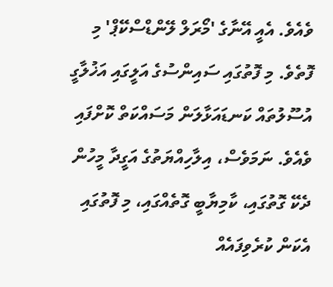ވެއެވެ. އެއީ އޭނާގެ 'މޯރަލް ލޭންޑްސްކޭޕް' މި ފޮތެވެ. މި ފޮތުގައި ސައިންސުގެ އަލީގައި އަޚުލާގީ އުސޫލުތައް ކަނޑައަޅާލަން މަސައްކަތް ކޮށްފައި ވެއެވެ. ނަމަވެސް، އިލާހިއްޔަތުގެ އަގީދާ މީހުން ދެކޭ ގޮތުގައި، ކާމިޔާބީ ގޮތެއްގައި، މި ފޮތުގައި އެކަން ކުރެވިފައެއް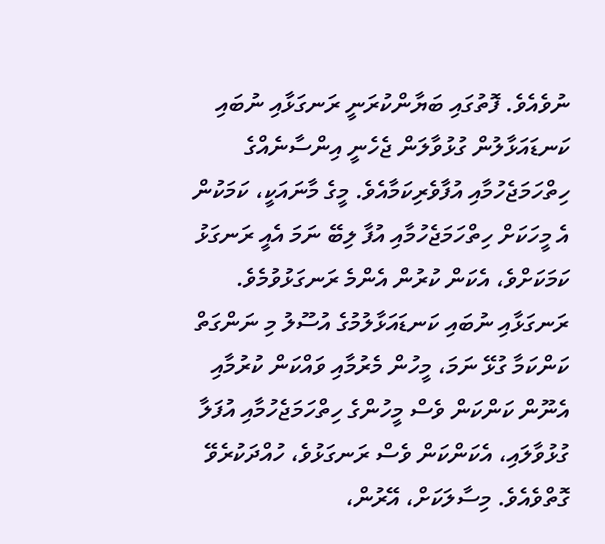ނުވެއެވެ. ފޮތުގައި ބަޔާންކުރަނީ ރަނގަޅާއި ނުބައި ކަނޑައަޅާލުން ގުޅުވާލަން ޖެހެނީ އިންސާނެއްގެ ހިތްހަމަޖެހުމާއި އުފާވެރިކަމާއެވެ. މީގެ މާނައަކީ، ކަމަކުން އެ މީހަކަށް ހިތްހަމަޖެހުމާއި އުފާ ލިބޭ ނަމަ އެއީ ރަނގަޅު ކަމަކަށްވެ، އެކަން ކުރުން އެންމެ ރަނގަޅުވުމެވެ.
ރަނގަޅާއި ނުބައި ކަނޑައަޅާލުމުގެ އުސޫލު މި ނަންގަތް ކަންކަމާ ގުޅޭ ނަމަ، މީހުން މެރުމާއި ވައްކަން ކުރުމާއި އެނޫން ކަންކަން ވެސް މީހުންގެ ހިތްހަމަޖެހުމާއި އުފަލާ ގުޅުވާލައި، އެކަންކަން ވެސް ރަނގަޅުވެ، ހުއްދަކުރެވޭ ގޮތްވެއެވެ. މިސާލަކަށް، އޭރުން،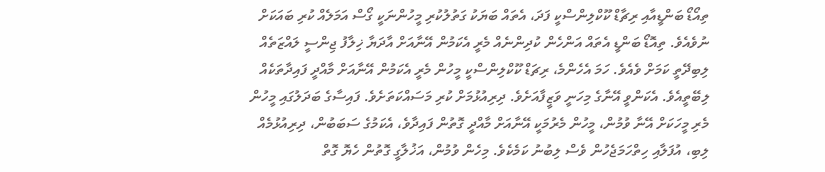ތިއޯޑޯ ބަންޑީއާއި ރިޗާޑް ކޫކްލިންސްކީ ފަދަ، އެތައް ބަޔަކު ގަތުލުކުރި މީހުންނަކީ ގޯސް އަމަލެއް ކުރި ބައަކަށް ނުވެއެވެ. ތިއޮޑޯ ބަންޑީ އެތައް އަންހެން ކުދިންނެއް މެރީ އެކަމުން އޭނާއަށް އާދަޔާ ޚިލާފު ޖިންސީ ލައްޒަތެއް ލިބިދޭތީ ކަމަށް ވެއެވެ. ހަމަ އެހެންމެ، ރިޗަޑް ކޫކްލިންސްކީ މީހުން މެރީ އެކަމުން އޭނާއަށް މާއްދީ ފައިދާތަކެއް ލިބޭތީއެވެ. އެކަންވީ އޭނާގެ މިހަނީ ވަޒީފާއަށެވެ. ދިރިއުޅުމަށް ކުރި މަސައްކަތަށެވެ. ފައިސާގެ ބަދަލުގައި މީހުން މެރި މީހަކަށް އޭނާ ވުމުން، މީހުން މެރުމަކީ އޭނާއަށް މާއްދީ ގޮތުން ފައިދާވެ، އެކަމުގެ ސަބަބުން، ދިރިއުޅުމެއް ލިބި، އުފަލާއި ހިތްހަމަޖެހުން ވެސް ލިބުނު ކަމެކެވެ. މިހެން ވުމުން، އަޚުލާގީ ގޮތުން ހެޔޮ ގޮތް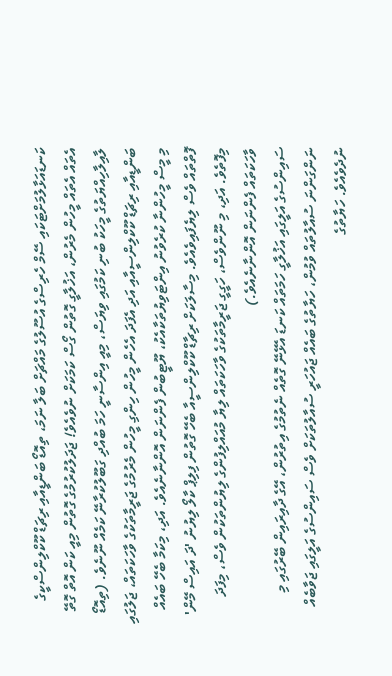ކަނޑައަޅާލުމަށްޓަކައި ސޭމް ހެރިސްގެ އުސޫލުގެ މައްޗަށް ބަލާ ނަމަ، ތިއޮޑޯ ބަންޑީއާއި ރިޗަޑް ކޫކްލިންސްކީގެ އެތައް އެތައް މީހުން މެރުން، އަޚުލާގީ ގޮތުން ގޯސް ކަމަކަށް ނުވެއެވެ! ޖަދަލުކުރުމުގެ ގޮތުން މިއީ ކަން އޮތް ގޮތޭ ލާއިލާހިއްޔަތުގެ މީހަކު ބުނި ކަމުގައި ވިޔަސް، މިއީ އިންސާނީ ހަމަ ބުއްދި ގަބޫލުކުރާނޭ ކަމެއް ނޫނެވެ. (ތިއޮޑޯ ބަންޑީއާއި ރިޗަޑް ކޫކްލިންސީއާއި އަދި އެފަދަ އެހެން މީހުން ހިންގި މީހުން މެރުމުގެ ޖަރީމާތަކުގެ ވާހަކަތައް، ޖަލުގައި މި މީސް މީހުންނާ ކުރެވުނު އިންޓަވިޔުތަކާއެކު، ޔޫޓީބުން ފެންނަން އޮންނާނެއެވެ. އަދި، މިކަމާ ބެހޭ ބައެއް ފޮތްތައް ވެސް ލިޔެފައިވެއެވެ. މިސާލަކަށް ރިޗާޑް ކޫކްލިންސީއާ ބެހޭ ގޮތުން ފިލިޕް ކާލޯ ލިޔުނު 'ދަ އައިސް މޭން' މިފޮތެވެ. އަދި، މި ނޫންވެސް، ހަގީގީ ޖަރީމާތަކުގެ ވާހަކަތައް ލިޔާ މުއައްލިފުންގެ ލިޔުންތަކުން ވެސް، މިފަދަ ވާހަކަތައް ފެންނަން އޮންނާނެއެވެ.)
ސައިންސުގެ އަލީގައި އަޚުލާގީ ހަމަތައް ކަނޑަ އެޅޭނޭ ގޮތެއް ނެތުމުގެ އިތުރުން، އޭގެ ދާއިރައިން ބޭރުގައި މި ނަންގަންނަ ސުއާލުތައް ވުމުން، ހަޔާތުގެ ބައެއް ޖައުހަރީ ސުއާލުތަކަށް ވެސް ސައިންސުގެ އަލީގައި ޖަވާބެއް ނުދެވެއެވެ. ހަޔާތުގެ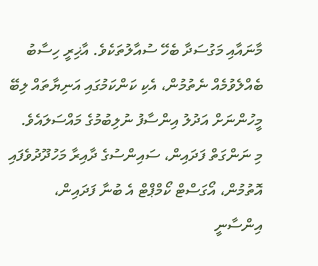މާނައާއި މަގުސަދާ ބެހޭ ސުއާލުތަކެވެ. އާޚިރީ ހިސާބު ބެއްލެވުމެއް ނެތުމުން، އެކި ކަންކަމުގައި އަނިޔާތައް ލިބޭ މީހުންނަށް އަދުލު އިންސާފު ނުލިބުމުގެ މައްސަލައެވެ.
މި ނަންގަތް ފަދައިން، ސައިންސުގެ ދާއިރާ މަހުދޫދުވެފައި އޮތުމުން، އޯގަސްޓް ކޯމްޕްޓް އެ ބުނާ ފަދައިން، އިންސާނީ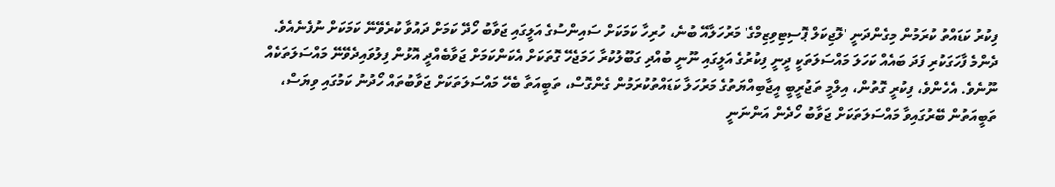ފިކުރު ކަޑައްތު ކުރަމުން މިގެންދަނީ 'ލޮޖިކަލް ޕޮސިޓިވިޒިމްގެ' މަރުހަލާއޭ ބުނެ، ހުރިހާ ކަމަކަށް ސައިންސުގެ އަލީގައި ޖަވާބު ހޯދޭ ކަމަށް ދައުވާ ކުރެވޭނޭ ކަމަކަށް ނުފެނެއެވެ. ދެންމެ ފާހަގަކުރި ފަދަ ބައެއް ކަހަލަ މައްސަލަތަކީ ދީނީ ފިކުރުގެ އަލީގައި ނޫނީ ބުއްދި ގަބޫލުކުރާ ހަމަޖެހޭ ގޮތަކަށް އެކަންކަމަށް ޖަވާބެއްދީ އޮޅުން ފިލުވައިދެވޭނޭ މައްސަލަތަކެއް ނޫނެވެ. އެހެންވެ، ފިކުރީ ގޮތުން، އިލްމީ ތަޖުރީބީ އީޖާބިއްޔަތުގެ މަރުހަލާ ކަޑައްތުކުރަމުން ގެންގޮސް، ތަބީއަތާ ބެހޭ މައްސަލަތަކަށް ޖަވާބުތައް ހޯދުނު ކަމުގައި ވިޔަސް، ތަބީއަތުން ބޭރުގައިވާ މައްސަލަތަކަށް ޖަވާބު ހޯދެން އަންނަނީ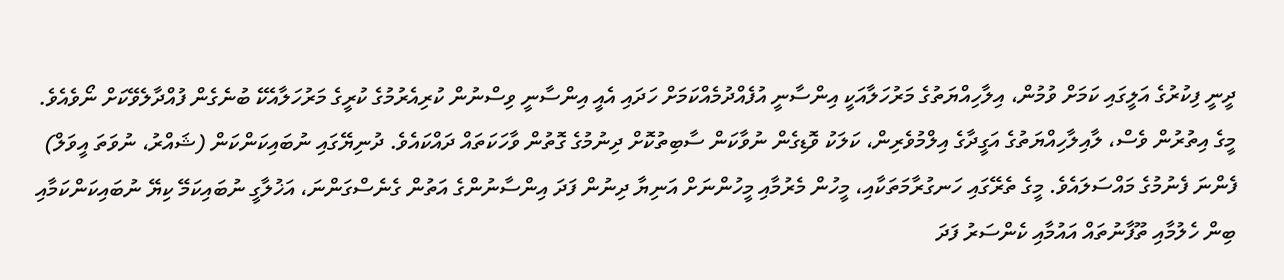ދީނީ ފިކުރުގެ އަލީގައި ކަމަށް ވުމުން، އިލާހިއްޔަތުގެ މަރުހަލާއަކީ އިންސާނީ އުފެއްދުމެއްކަމަށް ހަދައި އެއީ އިންސާނީ ވިސްނުން ކުރިއެރުމުގެ ކުރީގެ މަރުހަލާއެކޭ ބުނެގެން ފުއްދާލެވޭކަށް ނޯވެއެވެ.
މީގެ އިތުރުން ވެސް، ލާއިލާހިއްޔަތުގެ އަގީދާގެ އިލްމުވެރިން، ކަލަކު ވޮޑިގެން ނުވާކަން ސާބިތުކޮށް ދިނުމުގެ ގޮތުން ވާހަކަތައް ދައްކައެވެ. ދުނިޔޭގައި ނުބައިކަންކަން (ޝައްރު، ނުވަތަ އީވަލް) ފެންނަ ފެނުމުގެ މައްސަލައެވެ. މީގެ ތެރޭގައި ހަނގުރާމަތަކާއި، މީހުން މެރުމާއި މީހުންނަށް އަނިޔާ ދިނުން ފަދަ އިންސާނުންގެ އަތުން ގެނެސްގަންނަ، އަޚުލާގީ ނުބައިކަމޭ ކިޔޭ ނުބައިކަންކަމާއި ބިން ހެލުމާއި ތޫފާނުތައް އައުމާއި ކެންސަރު ފަދަ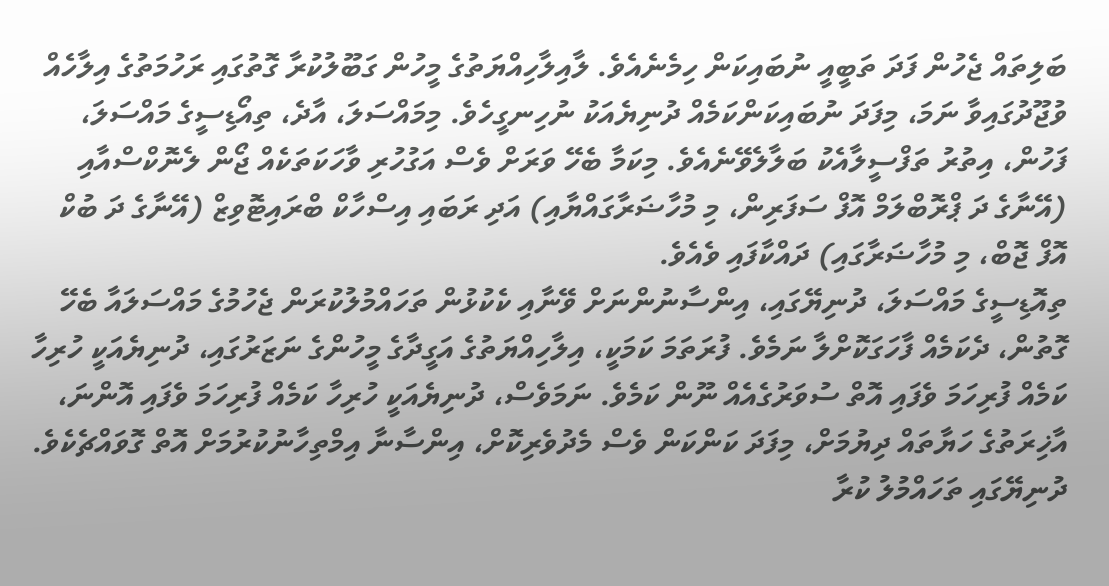ބަލިތައް ޖެހުން ފަދަ ތަބީއީ ނުބައިކަން ހިމެނެއެވެ. ލާއިލާހިއްޔަތުގެ މީހުން ގަބޫލުކުރާ ގޮތުގައި ރަހުމަތުގެ އިލާހެއް ވުޖޫދުގައިވާ ނަމަ، މިފަދަ ނުބައިކަންކަމެއް ދުނިޔެއަކު ނުހިނގީހެވެ. މިމައްސަލަ، އާދެ، ތިއޯޑިސީގެ މައްސަލަ، ފަހުން، އިތުރު ތަފްސީލާއެކު ބަލާލެވޭނެއެވެ. މިކަމާ ބެހޭ ވަރަށް ވެސް އަގުހުރި ވާހަކަތަކެއް ޖޯން ލެނޮކްސްއާއި (އޭނާގެ ދަ ޕްރޮބްލަމް އޮފް ސަފަރިން، މި މުހާޟަރާގައްޔާއި) އަދި ރަބައި އިސްހާކް ބްރައިޓޮވިޒް (އޭނާގެ ދަ ބުކް އޮފް ޖޮބް، މި މުހާޟަރާގައި) ދައްކާފައި ވެއެވެ.
ތިއޮޑިސީގެ މައްސަލަ، ދުނިޔޭގައި، އިންސާނުންނަށް ވޭނާއި ކެކުޅުން ތަހައްމުލުކުރަން ޖެހުމުގެ މައްސަލައާ ބެހޭ ގޮތުން، ދެކަމެއް ފާހަގަކޮށްލާ ނަމެވެ. ފުރަތަމަ ކަމަކީ، އިލާހިއްޔަތުގެ އަގީދާގެ މީހުންގެ ނަޒަރުގައި، ދުނިޔެއަކީ ހުރިހާ ކަމެއް ފުރިހަމަ ވެފައި އޮތް ސުވަރުގެއެއް ނޫން ކަމެވެ. ނަމަވެސް، ދުނިޔެއަކީ ހުރިހާ ކަމެއް ފުރިހަމަ ވެފައި އޮންނަ، އާޚިރަތުގެ ހަޔާތައް ދިޔުމަށް، މިފަދަ ކަންކަން ވެސް މެދުވެރިކޮށް، އިންސާނާ އިމްތިހާނުކުރުމަށް އޮތް ގޮވައްޗެކެވެ. ދުނިޔޭގައި ތަހައްމުލު ކުރާ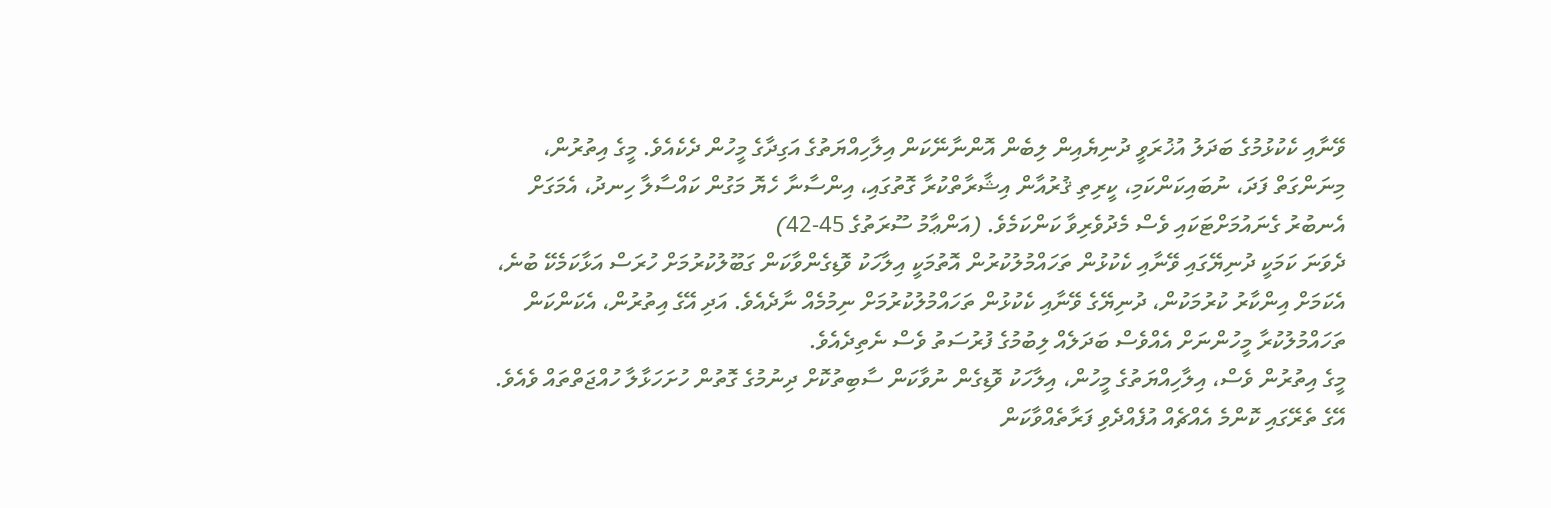ވޭނާއި ކެކުޅުމުގެ ބަދަލު އުޚުރަވީ ދުނިޔެއިން ލިބެން އޮންނާނޭކަން އިލާހިއްޔަތުގެ އަގިދާގެ މީހުން ދެކެއެވެ. މީގެ އިތުރުން، މިނަންގަތް ފަދަ، ނުބައިކަންކަމި، ކީރިތި ޤުރުއާން އިޝާރާތްކުރާ ގޮތުގައި، އިންސާނާ ހެޔޮ މަގުން ކައްސާލާ ހިނދު، އެމަގަށް އެނބުރު ގެނައުމަށްޓަކައި ވެސް މެދުވެރިވާ ކަންކަމެވެ. (އަންޢާމު ސޫރަތުގެ 45-42)
ދެވަނަ ކަމަކީ ދުނިޔޭގައި ވޭނާއި ކެކުޅުން ތަހައްމުލުކުރުން އޮތުމަކީ އިލާހަކު ވޮޑިގެންވާކަން ގަބޫލުކުރުމަށް ހުރަސް އަޅާކަމެކޭ ބުނެ، އެކަމަށް އިންކާރު ކުރުމަކުން، ދުނިޔޭގެ ވޭނާއި ކެކުޅުން ތަހައްމުލުކުރުމަށް ނިމުމެއް ނާދެއެވެ. އަދި އޭގެ އިތުރުން، އެކަންކަން ތަހައްމުލުކުރާ މީހުންނަށް އެއްވެސް ބަދަލެއް ލިބުމުގެ ފުރުސަތު ވެސް ނެތިދެއެވެ.
މީގެ އިތުރުން ވެސް، އިލާހިއްޔަތުގެ މީހުން، އިލާހަކު ވޮޑިގެން ނުވާކަން ސާބިތުކޮށް ދިނުމުގެ ގޮތުން ހުށަހަޅާލާ ހުއްޖަތްތައް ވެއެވެ. އޭގެ ތެރޭގައި ކޮންމެ އެއްޗެއް އުފެއްދެވި ފަރާތެއްވާކަން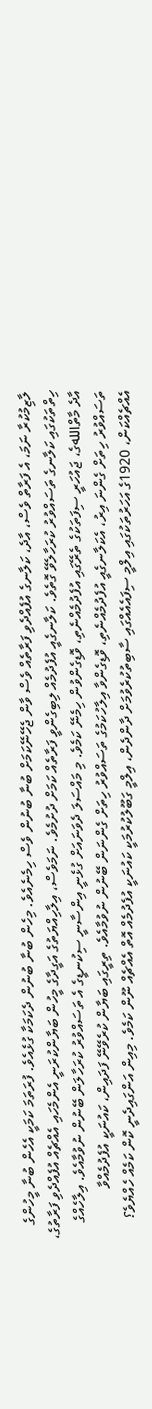ލާޒިމުކުރާ ނަމަ، އެ ފަރާތް ވެސް، އާދެ، ކަލާނގެ އުފެއްދެވި ފަރާތެއް ވެސް ވާން ޖެހޭނޭކަމަށް ބުނާ ބުނުން ވެސް ހިމެނެއެވެ. މިހެން ބުނާ ބުނުން ދެކަމަކާ ގުޅެއެވެ. ފުރަތަމަ ކަމަކީ އެހެން ބުނާ މީހުންގެ ހިތްތަކުގައި ކަލާނގެ ތަސައްވުރު ކުރަހާލެވޭ ގޮތެވެ. ކަލާނގެއީ އުފެދުމެއް ލިބިގެންވީ ފަރާތެއް ކަމަށް ދުށުމެވެ. ނަމަވެސް، އިލާހިއްޔަތުގެ އަގީދާގެ މީހުން ބަޔާންކުރަނީ އެންމެހައި އެއްޗެއް އުފެއްދެވި ފަރާތުގެ، އާދެ މާތްاللهގެ، ޖައުހަރީ ސިފަތަކުގެ ތެރޭގައި އުފެދުމެއްނެތި، ވޮޑިގެންވުން ހިމެނޭ ކަމެވެ. މި މައްސަލަ ދެވަނައަށް ގުޅެނީ އިންސާނީ ސިކުނޑީގެ އެ ތަސައްވުރު ކުރަހާލަން ބޭނުން ނުވުމާއެވެ. އިލާހެއްގެ ތަސައްވުރު ހިތަށް ގެންނަ އިރު، އެކަލާނގެއީ އުފެދުމެއްނެތި، ވޮޑިގެންވާ އިލާހުކަމުގެ ތަސައްވުރު ހިތަށް ގެންނަން ބޭނުން ނުވުމާއެވެ. ތިރީގައި ބަޔާން ކުރެވޭނޭ ފަދައިން، ކައުނަކީ އުފެދުމެއްވާ އެއްޗެއްކަން، 1920ގެ އަހަރުތަކުގައި އިލްމީ ސިފައެއެއްގައި ސާބިތުކުރެވުމަށް ދާންދެން، އިލްމީ ގަބޫލުކުރުމަކީ ކައުނަކީ އުފެދުމެއް އޮތް އެއްޗެއް ނޫން ކަމެވެ. މިއިން އަންގައިދެނީ ކޮން ކަމެއް ހެއްޔެވެ؟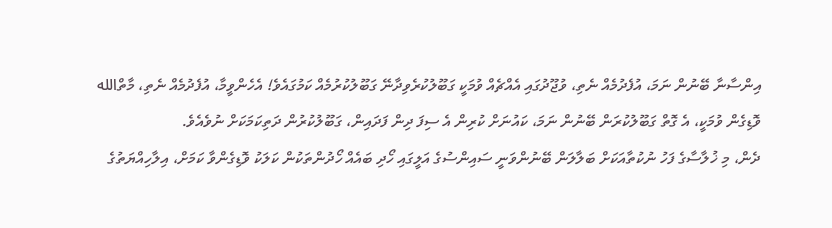އިންސާނާ ބޭނުން ނަމަ، އުފެދުމެއް ނެތި، ވުޖޫދުގައި އެއްޗެއް ވުމަކީ ގަބޫލުކުރެވިދާނޭ ގަބޫލުކުރުމެއް ކަމުގައެވެ! އެހެންވީމާ، އުފެދުމެއް ނެތި، މާތްالله ވޮޑިގެން ވުމަކީ، އެ ގޮތް ގަބޫލުކުރަން ބޭނުން ނަމަ، ކައުނަށް ކުރިން އެ ސިފަ ދިން ފަދައިން، ގަބޫލުކުރުން ދަތިކަމަކަށް ނުވެއެވެ.
ދެން، މި ޚުލާސާގެ ފަހު ނުކުތާއަކަށް ބަލާލަން ބޭނުންވަނީ ސައިންސުގެ އަލީގައި ހޯދި ބައެއް ހޯދުންތަކުން ކަލަކު ވޮޑިގެންވާ ކަމަށް، އިލާހިއްޔަތުގެ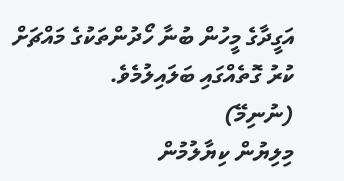އަގީދާގެ މީހުން ބުނާ ހޯދުންތަކުގެ މައްޗަށް ކުރު ގޮތެއްގައި ބަލައިލުމެވެ.
(ނުނިމޭ)
މިލިޔުން ކިޔާލުމުން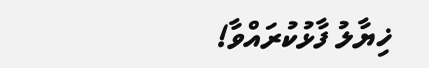ޚިޔާލު ފާޅުކުރައްވާ!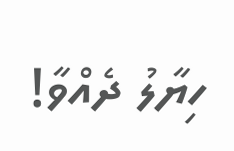ހިޔާލު ދެއްވާ!